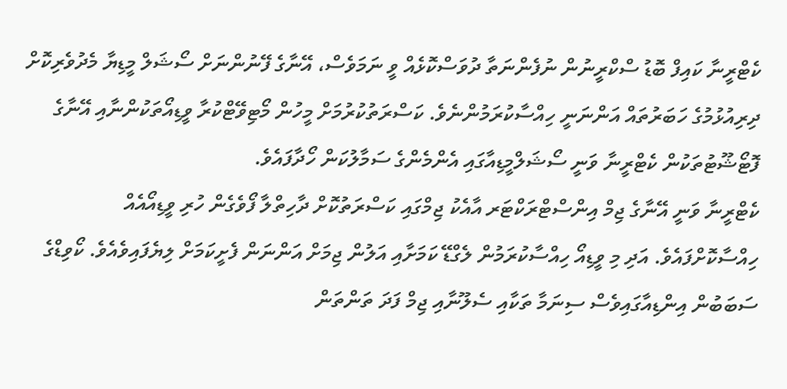ކެޓްރީނާ ކައިފް ބޮޑު ސްކްރީނުން ނުފެންނަތާ ދުވަސްކޮޅެއް ވީ ނަމަވެސް، އޭނާގެ ފޭނުންނަށް ސޯޝަލް މީޑިޔާ މެދުވެރިކޮށް ދިރިއުޅުމުގެ ހަބަރުތައް އަންނަނީ ހިއްސާކުރަމުންނެވެ. ކަސްރަތުކުރުމަށް މީހުން މޯޓިވޭޓްކުރާ ވީޑިއޯތަކުންނާއި އޭނާގެ ފޮޓޯޝޫޓުތަކުން ކެޓްރީނާ ވަނީ ސޯޝަލްމީޑިއާގައި އެންމެންގެ ސަމާލުކަން ހޯދާފައެވެ.
ކެޓްރީނާ ވަނީ އޭނާގެ ޖިމް އިންސްޓްރަކްޓަރ އާއެކު ޖިމްގައި ކަސްރަތުކޮށް ދާހިތްލާ ފޯވެގެން ހުރި ވީޑިއޯއެއް ހިއްސާކޮށްފައެވެ. އަދި މި ވީޑިއޯ ހިއްސާކުރަމުން ލެގްޑޭ ކަމަށާއި އަލުން ޖިމަށް އަންނަން ފެށީކަމަށް ލިޔެފައިވެއެވެ. ކޯވިޑްގެ ސަބަބުން އިންޑިއާގައިވެސް ސިނަމާ ތަކާއި ސެލޫނާއި ޖިމް ފަދަ ތަންތަން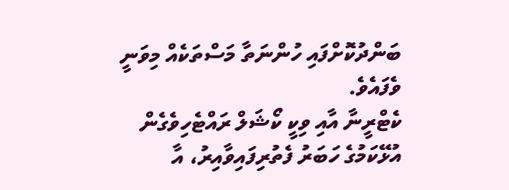ބަންދުކޮށްފައި ހުންނަތާ މަސްތަކެއް މިވަނީ ވެފައެވެ.
ކެޓްރީނާ އާއި ވިކީ ކޯޝަލް ރައްޓެހިވެގެން އުޅޭކަމުގެ ހަބަރު ފެތުރިފައިވާއިރު، އާ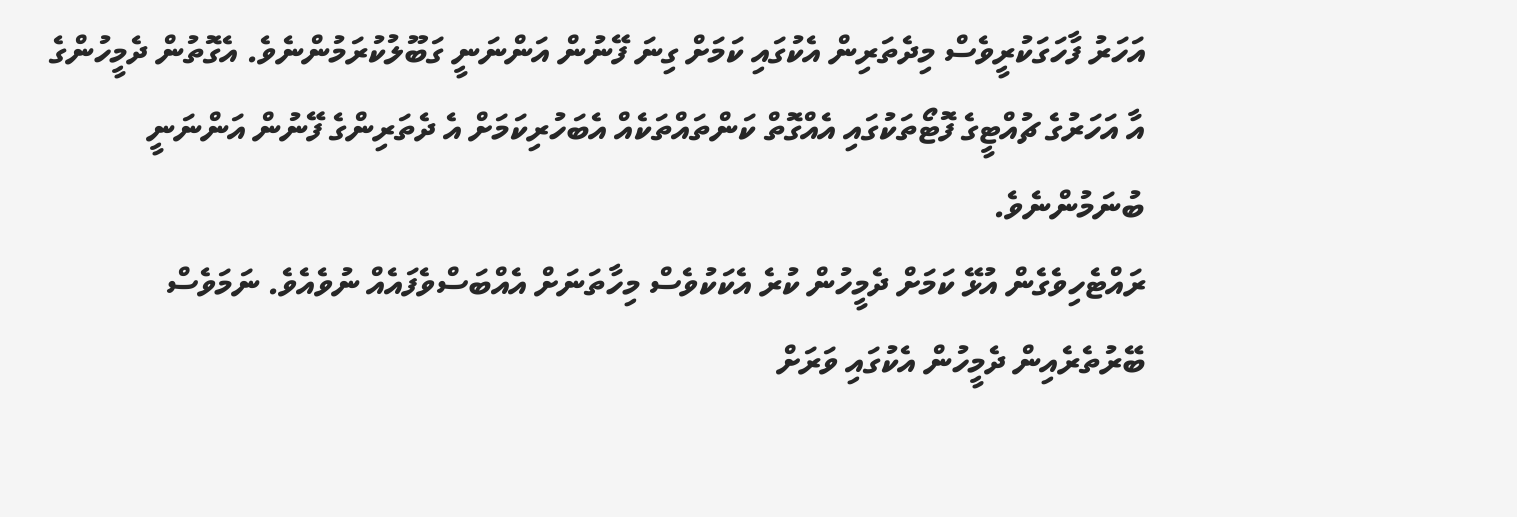އަހަރު ފާހަގަކުރީވެސް މިދެތަރިން އެކުގައި ކަމަށް ގިނަ ފޭނުން އަންނަނީ ގަބޫލުކުރަމުންނެވެ. އެގޮތުން ދެމީހުންގެ އާ އަހަރުގެ ޗުއްޓީގެ ފޮޓޯތަކުގައި އެއްގޮތް ކަންތައްތަކެއް އެބަހުރިކަމަށް އެ ދެތަރިންގެ ފޭނުން އަންނަނީ ބުނަމުންނެވެ.
ރައްޓެހިވެގެން އުޅޭ ކަމަށް ދެމީހުން ކުރެ އެކަކުވެސް މިހާތަނަށް އެއްބަސްވެފައެއް ނުވެއެވެ. ނަމަވެސް ބޭރުތެރެއިން ދެމީހުން އެކުގައި ވަރަށް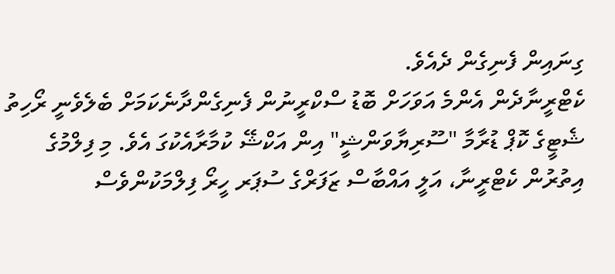ގިނައިން ފެނިގެން ދެއެވެ.
ކެޓްރީނާދެން އެންމެ އަވަހަށް ބޮޑު ސްކްރީނުން ފެނިގެންދާނެކަމަށް ބެލެވެނީ ރޯހިތު ޝެޓީގެ ކޮޕް ޑުރާމާ "ސޫރިޔާވަންޝީ" އިން އަކްޝޭ ކުމާރާއެކުގަ އެވެ. މި ފިލްމުގެ އިތުރުން ކެޓްރީނާ، އަލީ އައްބާސް ޒަފަރްގެ ސުޕަރ ހީރޯ ފިލްމަކުންވެސް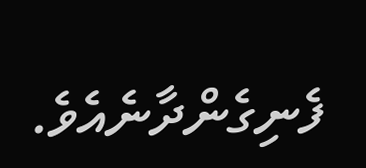ފެނިގެންދާނެއެވެ.